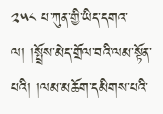༢༥༨ པ་ཀུན་གྱི་ཡིད་དགའ་ལ། །སྤྲོས་མེད་གྲོལ་བའི་ལམ་སྟོན་པའི། །ལམ་མཆོག་དམིགས་པའི་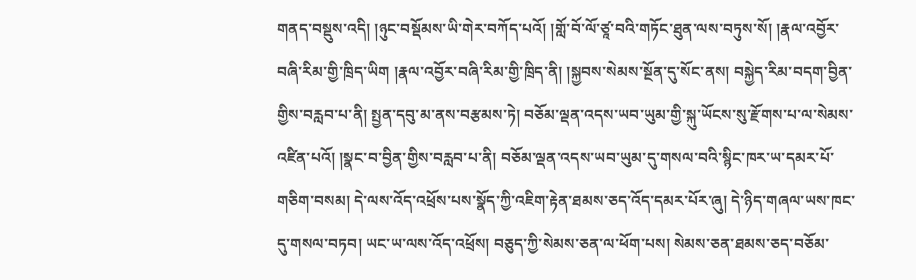གནད་བསྡུས་འདི། །ཉུང་བསྡོམས་ཡི་གེར་བཀོད་པའོ། །གློ་བོ་ལོ་ཙཱ་བའི་གཏོང་ཐུན་ལས་བཏུས་སོ། །རྣལ་འབྱོར་བཞི་རིམ་གྱི་ཁྲིད་ཡིག །རྣལ་འབྱོར་བཞི་རིམ་གྱི་ཁྲིད་ནི། །སྐྱབས་སེམས་སྔོན་དུ་སོང་ནས། བསྐྱེད་རིམ་བདག་བྱིན་གྱིས་བརླབ་པ་ནི། སྤྱན་དབུ་མ་ནས་བརྩམས་ཏེ། བཅོམ་ལྡན་འདས་ཡབ་ཡུམ་གྱི་སྐུ་ཡོངས་སུ་རྫོགས་པ་ལ་སེམས་འཛིན་པའོ། །སྣང་བ་བྱིན་གྱིས་བརླབ་པ་ནི། བཅོམ་ལྡན་འདས་ཡབ་ཡུམ་དུ་གསལ་བའི་སྙིང་ཁར་ཡ་དམར་པོ་གཅིག་བསམ། དེ་ལས་འོད་འཕྲོས་པས་སྣོད་ཀྱི་འཇིག་རྟེན་ཐམས་ཅད་འོད་དམར་པོར་ཞུ། དེ་ཉིད་གཞལ་ཡས་ཁང་དུ་གསལ་བཏབ། ཡང་ཡ་ལས་འོད་འཕྲོས། བཅུད་ཀྱི་སེམས་ཅན་ལ་ཕོག་པས། སེམས་ཅན་ཐམས་ཅད་བཅོམ་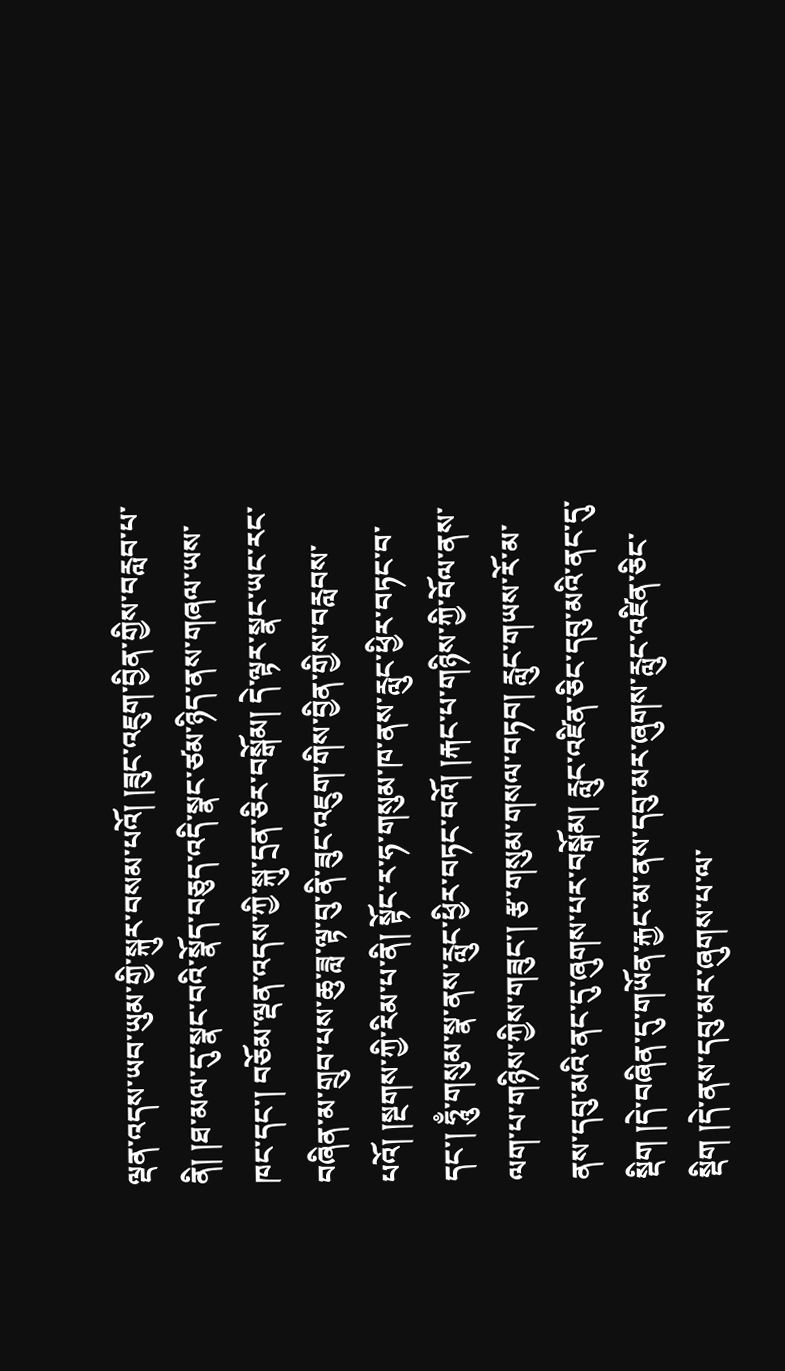ལྡན་འདས་ཡབ་ཡུམ་གྱི་སྐུར་བསམ་པའོ། །ཟུང་འཇུག་བྱིན་གྱིས་བརླབ་པ་ནི། །ཐ་མལ་དུ་སྣང་བའི་སྣོད་བཅུད་འདི་སྣང་ཙམ་ཉིད་ནས་གཞལ་ཡས་ཁང་དང་། བཅོམ་ལྡན་འདས་ཀྱི་སྐུ་དྲན་ཅིར་བསྒོམ། དེ་ལྟར་སྣང་ཡང་རང་བཞིན་མ་གྲུབ་པས་ཆུ་ཟླ་ལྟ་བུ་ནི་ཟུང་འཇུག་གིས་བྱིན་གྱིས་བརླབས་པའོ། །སྔགས་ཀྱི་རིམ་པ་ནི། སྟོང་ར་ཧ་གསུམ་ཁ་ནས་རླུང་ཕྱིར་བཏང་བ་དང་། ཧཱུྃ་གསུམ་སྣ་ནས་རླུང་ཕྱིར་བཏང་བའོ། །རྐང་པ་གཉིས་ཀྱི་བོལ་ནས་ལག་པ་གཉིས་ཀྱིས་གཟུང་། རྩ་གསུམ་གསལ་བཏབ། རླུང་གཡས་རོ་མ་ནས་དབུ་མའི་ནང་དུ་ཞུགས་པར་བསྒོམ། རླུང་འཛིན་ཅིང་དབུ་མའི་ནང་དུ་སྡིག །དེ་བཞིན་དུ་གཡོན་རྐྱང་མ་ནས་དབུ་མར་ཞུགས་རླུང་འཛིན་ཅིང་སྡིག །དེ་ནས་དབུ་མར་ཞུགས་པ་ལ་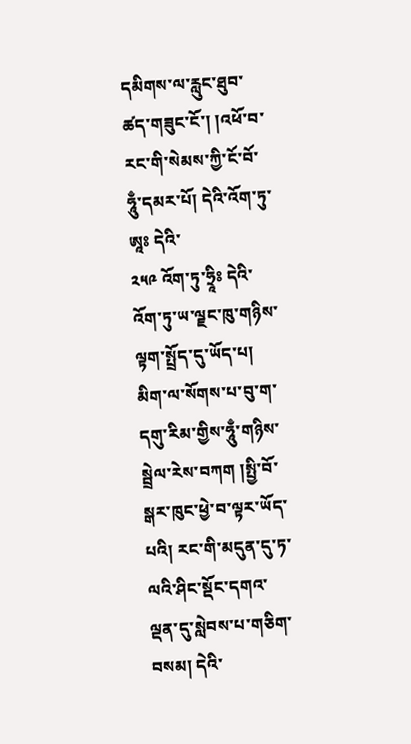དམིགས་ལ་རླུང་ཐུབ་ཚད་གཟུང་ངོ་། །འཕོ་བ་རང་གི་སེམས་ཀྱི་ངོ་བོ་ཧཱུྃ་དམར་པོ། དེའི་འོག་ཏུ་ཨཱཿ དེའི་
༢༥༩ འོག་ཏུ་ཧྲཱིཿ དེའི་འོག་ཏུ་ཡ་ལྗང་ཁུ་གཉིས་ལྟག་སྤྲོད་དུ་ཡོད་པ། མིག་ལ་སོགས་པ་བུ་ག་དགུ་རིམ་གྱིས་ཧཱུྃ་གཉིས་སྦྲེལ་རེས་བཀག །སྤྱི་བོ་སྒར་ཁུང་ཕྱེ་བ་ལྟར་ཡོད་པའི། རང་གི་མདུན་དུ་ཏ་ལའི་ཤིང་སྡོང་དགའ་ལྡན་དུ་སླེབས་པ་གཅིག་བསམ། དེའི་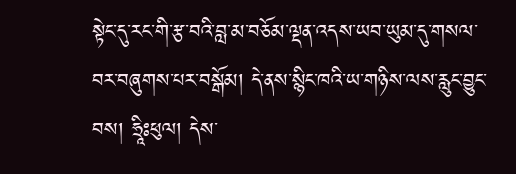སྟེང་དུ་རང་གི་རྩ་བའི་བླ་མ་བཅོམ་ལྡན་འདས་ཡབ་ཡུམ་དུ་གསལ་བར་བཞུགས་པར་བསྒོམ། དེ་ནས་སྙིང་ཁའི་ཡ་གཉིས་ལས་རླུང་བྱུང་བས། ཧྲཱིཿཕུལ། དེས་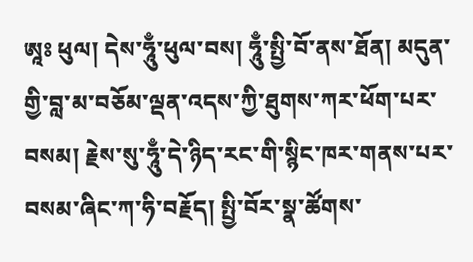ཨཱཿ ཕུལ། དེས་ཧཱུྃ་ཕུལ་བས། ཧཱུྃ་སྤྱི་བོ་ནས་ཐོན། མདུན་གྱི་བླ་མ་བཅོམ་ལྡན་འདས་ཀྱི་ཐུགས་ཀར་ཕོག་པར་བསམ། རྗེས་སུ་ཧཱུྃ་དེ་ཉིད་རང་གི་སྙིང་ཁར་གནས་པར་བསམ་ཞིང་ཀ་ཧི་བརྗོད། སྤྱི་བོར་སྣ་ཚོགས་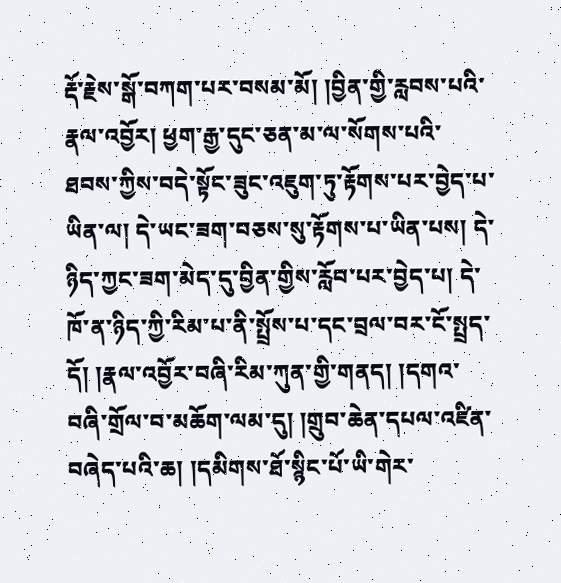རྡོ་རྗེས་སྒོ་བཀག་པར་བསམ་མོ། །བྱིན་གྱི་རླབས་པའི་རྣལ་འབྱོར། ཕྱག་རྒྱ་དུང་ཅན་མ་ལ་སོགས་པའི་ཐབས་ཀྱིས་བདེ་སྟོང་ཟུང་འཇུག་ཏུ་རྟོགས་པར་བྱེད་པ་ཡིན་ལ། དེ་ཡང་ཟག་བཅས་སུ་རྟོགས་པ་ཡིན་པས། དེ་ཉིད་ཀྱང་ཟག་མེད་དུ་བྱིན་གྱིས་རློབ་པར་བྱེད་པ། དེ་ཁོ་ན་ཉིད་ཀྱི་རིམ་པ་ནི་སྤྲོས་པ་དང་བྲལ་བར་ངོ་སྤྲད་དོ། །རྣལ་འབྱོར་བཞི་རིམ་ཀུན་གྱི་གནད། །དགའ་བཞི་གྲོལ་བ་མཆོག་ལམ་དུ། །གྲུབ་ཆེན་དཔལ་འཛིན་བཞེད་པའི་ཆ། །དམིགས་ཐོ་སྙིང་པོ་ཡི་གེར་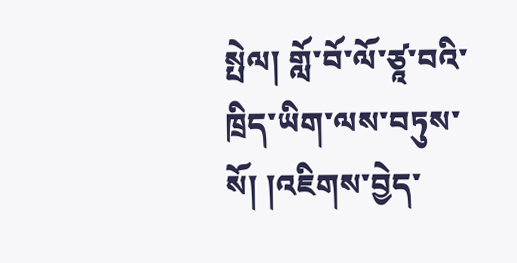སྤེལ། གློ་བོ་ལོ་ཙཱ་བའི་ཁྲིད་ཡིག་ལས་བཏུས་སོ། །འཇིགས་བྱེད་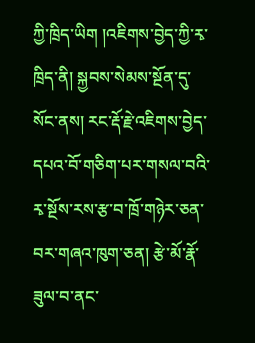ཀྱི་ཁྲིད་ཡིག །འཇིགས་བྱེད་ཀྱི་རྭ་ཁྲིད་ནི། སྐྱབས་སེམས་སྔོན་དུ་སོང་ནས། རང་རྡོ་རྗེ་འཇིགས་བྱེད་དཔའ་བོ་གཅིག་པར་གསལ་བའི་རྭ་སྔོས་རས་རྩ་བ་ཁྲོ་གཉེར་ཅན་བར་གཞའ་ཁུག་ཅན། རྩེ་མོ་རྣོ་ཟུལ་བ་ནང་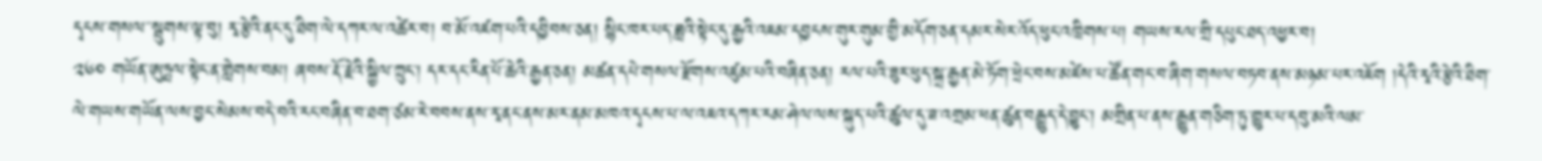དྭངས་གསལ་་སྦུགས་ལྟ་བུ། རྭ་རྩེའི་ནང་དུ་ཐིག་ལེ་དཀར་ལ་འཚེར་བ། བ་མོ་འཛག་པའི་དབྱིབས་ཅན། སྙིང་ཁར་པད་ཟླའི་སྟེང་དུ་རྒྱའི་འཇམ་དབྱངས་གུར་གུམ་གྱི་མདོག་ཅན་དམར་སེར་འོད་ཕུང་འཁྲིགས་པ། གཡས་རལ་གྲི་དཔུང་ཐད་འཕྱར་བ།
༢༦༠ གཡོན་ཨུཏྤལ་སྟེང་ན་གླེགས་བམ། ཞབས་རྡོ་རྗེའི་སྐྱིལ་ཀྲུང་། དར་དང་རིན་པོ་ཆེའི་རྒྱན་ཅན། མཚན་དཔེ་གསལ་རྫོགས་འཛུམ་པའི་བཞིན་ཅན། རལ་པའི་ཟུར་ཕུད་སྐྲ་རྒྱན་མེ་ཏོག་ཕྲེང་བས་མཛེས་པ་ཚོན་གང་བ་ཞིག་གསལ་བཏབ་ནས་མཉམ་པར་འཇོག །དེའི་རྭའི་རྩེའི་ཐིག་ལེ་གཡས་གཡོན་ལས་བྱང་སེམས་བདེ་བའི་རང་བཞིན་བ་ཐག་ཙམ་རེ་བབས་ནས་རྭ་ནང་ནས་མར་ནམ་མཁའ་དྭངས་པ་ལ་འཇའ་དཀར་རམ་ཤེལ་ལས་སྐུད་པའི་ཚུལ་དུ་ཟ་འགྲམ་ཕན་ཚུན་བརྒྱུད་དེ་བྱུང་། མགྲིན་པ་ནས་རྒྱུན་གཅིག་ཏུ་གྱུར་པ་དབུ་མའི་ལམ་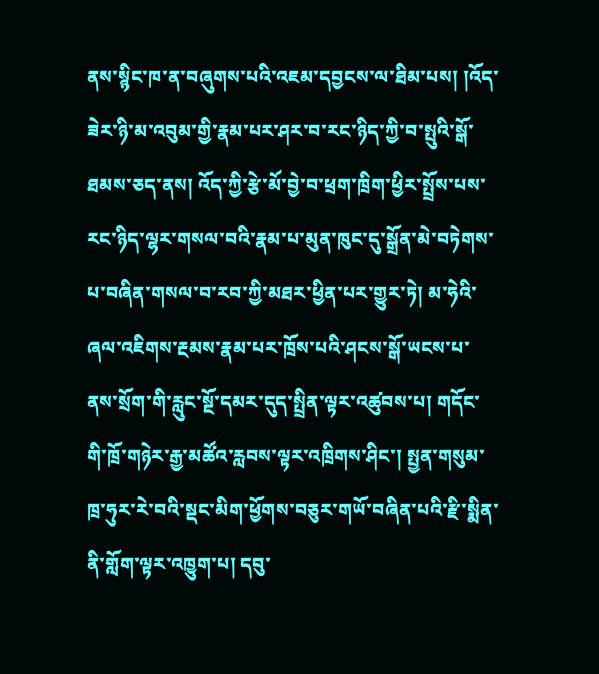ནས་སྙིང་ཁ་ན་བཞུགས་པའི་འཇམ་དབྱངས་ལ་ཐིམ་པས། །འོད་ཟེར་ཉི་མ་འབུམ་གྱི་རྣམ་པར་ཤར་བ་རང་ཉིད་ཀྱི་བ་སྤུའི་སྒོ་ཐམས་ཅད་ནས། འོད་ཀྱི་རྩེ་མོ་བྱེ་བ་ཕྲག་ཁྲིག་ཕྱིར་སྤྲོས་པས་རང་ཉིད་ལྷར་གསལ་བའི་རྣམ་པ་མུན་ཁུང་དུ་སྒྲོན་མེ་བཏེགས་པ་བཞིན་གསལ་བ་རབ་ཀྱི་མཐར་ཕྱིན་པར་གྱུར་ཏེ། མ་ཧེའི་ཞལ་འཇིགས་རྔམས་རྣམ་པར་ཁྲོས་པའི་ཤངས་སྒོ་ཡངས་པ་ནས་སྲོག་གི་རླུང་སྔོ་དམར་དུད་སྤྲིན་ལྟར་འཚུབས་པ། གདོང་གི་ཁྲོ་གཉེར་རྒྱ་མཚོའ་རླབས་ལྟར་འཁྲིགས་ཤིང་། སྤྱན་གསུམ་ཁྲ་ཧུར་རེ་བའི་སྡང་མིག་ཕྱོགས་བཅུར་གཡོ་བཞིན་པའི་རྫི་སྨིན་ནི་གློག་ལྟར་འཁྱུག་པ། དབུ་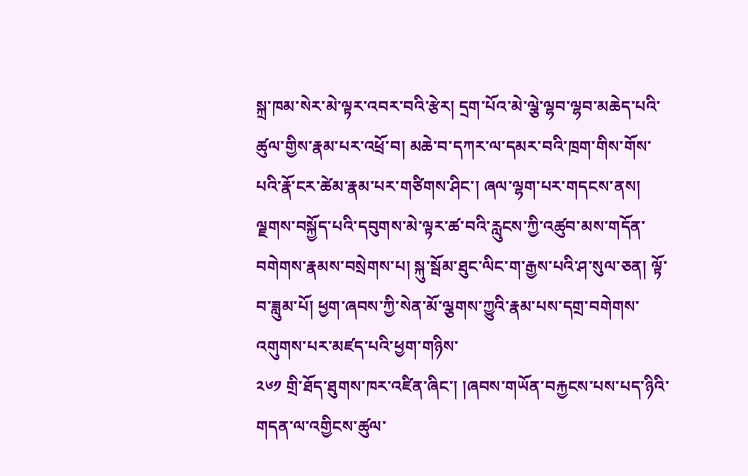སྐྲ་ཁམ་སེར་མེ་ལྟར་འབར་བའི་རྩེར། དྲག་པོའ་མེ་ལྕེ་ལྷབ་ལྷབ་མཆེད་པའི་ཚུལ་གྱིས་རྣམ་པར་འཕྲོ་བ། མཆེ་བ་དཀར་ལ་དམར་བའི་ཁྲག་གིས་གོས་པའི་རྣོ་ངར་ཚེམ་རྣམ་པར་གཙིགས་ཤིང་། ཞལ་ལྷག་པར་གདངས་ནས། ལྗགས་བསྐྱོད་པའི་དབུགས་མེ་ལྟར་ཚ་བའི་རླུངས་ཀྱི་འཚུབ་མས་གདོན་བགེགས་རྣམས་བསྲེགས་པ། སྐུ་སྦོམ་ཐུང་ལིང་ག་རྒྱས་པའི་ཤ་སུལ་ཅན། ལྟོ་བ་ཟླུམ་པོ། ཕྱག་ཞབས་ཀྱི་སེན་མོ་ལྕགས་ཀྱུའི་རྣམ་པས་དགྲ་བགེགས་འགུགས་པར་མཛད་པའི་ཕྱག་གཉིས་
༢༦༡ གྲི་ཐོད་ཐུགས་ཁར་འཛིན་ཞིང་། །ཞབས་གཡོན་བརྐྱངས་པས་པད་ཉིའི་གདན་ལ་འགྱིངས་ཚུལ་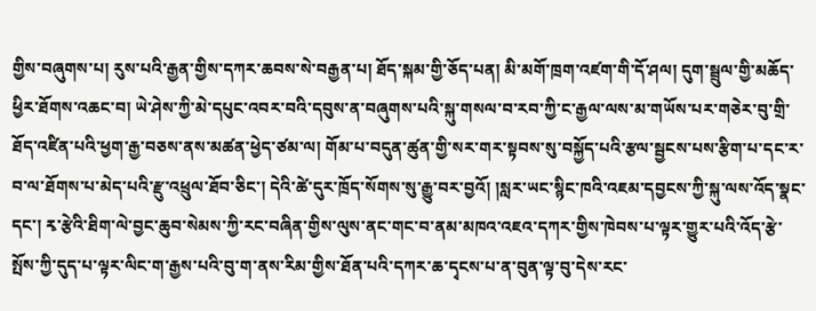གྱིས་བཞུགས་པ། རུས་པའི་རྒྱན་གྱིས་དཀར་ཆབས་སེ་བརྒྱན་པ། ཐོད་སྐམ་གྱི་ཅོད་པན། མི་མགོ་ཁྲག་འཛག་གི་དོ་ཤལ། དུག་སྦྲུལ་གྱི་མཆོད་ཕྱིར་ཐོགས་འཆང་བ། ཡེ་ཤེས་ཀྱི་མེ་དཔུང་འབར་བའི་དབུས་ན་བཞུགས་པའི་སྐུ་གསལ་བ་རབ་ཀྱི་ང་རྒྱལ་ལས་མ་གཡོས་པར་གཅེར་བུ་གྲི་ཐོད་འཛིན་པའི་ཕྱག་རྒྱ་བཅས་ནས་མཚན་ཕྱེད་ཙམ་ལ། གོམ་པ་བདུན་ཚུན་གྱི་སར་གར་སྟབས་སུ་བསྐྱོད་པའི་རྩལ་སྦྱངས་པས་རྩིག་པ་དང་ར་བ་ལ་ཐོགས་པ་མེད་པའི་རྫུ་འཕྲུལ་ཐོབ་ཅིང་། དེའི་ཚེ་དུར་ཁྲོད་སོགས་སུ་རྒྱུ་བར་བྱའོ། །སླར་ཡང་སྙིང་ཁའི་འཇམ་དབྱངས་ཀྱི་སྐུ་ལས་འོད་སྣང་དང་། རྭ་རྩེའི་ཐིག་ལེ་བྱང་ཆུབ་སེམས་ཀྱི་རང་བཞིན་གྱིས་ལུས་ནང་གང་བ་ནམ་མཁའ་འཇའ་དཀར་གྱིས་ཁེབས་པ་ལྟར་གྱུར་པའི་འོད་རྩེ་སྤོས་ཀྱི་དུད་པ་ལྟར་ལིང་ག་རྒྱས་པའི་བུ་ག་ནས་རིམ་གྱིས་ཐོན་པའི་དཀར་ཆ་དྭངས་པ་ན་བུན་ལྟ་བུ་དེས་རང་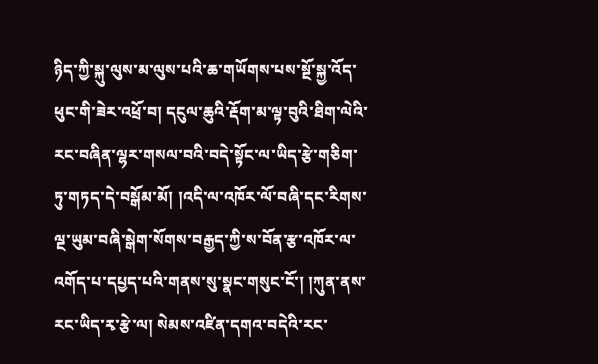ཉིད་ཀྱི་སྐུ་ལུས་མ་ལུས་པའི་ཆ་གཡོགས་པས་སྔོ་སྐྱ་འོད་ཕུང་གི་ཟེར་འཕྲོ་བ། དངུལ་ཆུའི་རྡོག་མ་ལྟ་བུའི་ཐིག་ལེའི་རང་བཞིན་ལྷར་གསལ་བའི་བདེ་སྟོང་ལ་ཡིད་རྩེ་གཅིག་ཏུ་གཏད་དེ་བསྒོམ་མོ། །འདི་ལ་འཁོར་ལོ་བཞི་དང་རིགས་ལྔ་ཡུམ་བཞི་སྒེག་སོགས་བརྒྱད་ཀྱི་ས་བོན་རྩ་འཁོར་ལ་འགོད་པ་དཔྱད་པའི་གནས་སུ་སྣང་གསུང་ངོ་། །ཀུན་ནས་རང་ཡིད་རྭ་རྩེ་ལ། སེམས་འཛིན་དགའ་བདེའི་རང་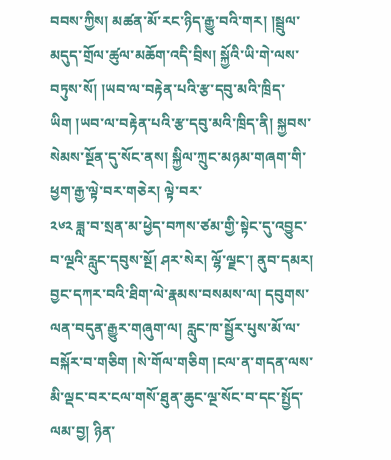བབས་ཀྱིས། མཚན་མོ་རང་ཉིད་རྒྱུ་བའི་གར། །སྦྲུལ་མདུད་གྲོལ་ཚུལ་མཆོག་འདི་བྲིས། སྐྱོའི་ཡི་གེ་ལས་བཏུས་སོ། །ཡབ་ལ་བརྟེན་པའི་རྩ་དབུ་མའི་ཁྲིད་ཡིག །ཡབ་ལ་བརྟེན་པའི་རྩ་དབུ་མའི་ཁྲིད་ནི། སྐྱབས་སེམས་སྔོན་དུ་སོང་ནས། སྐྱིལ་ཀྲུང་མཉམ་གཞག་གི་ཕྱག་རྒྱ་ལྟེ་བར་གཅེར། ལྟེ་བར་
༢༦༢ ཟླ་བ་སྲན་མ་ཕྱེད་བཀས་ཙམ་གྱི་སྟེང་དུ་འབྱུང་བ་ལྔའི་རླུང་དབུས་སྔོ། ཤར་སེར། ལྷོ་ལྗང་། ནུབ་དམར། བྱང་དཀར་བའི་ཐིག་ལེ་རྣམས་བསམས་ལ། དབུགས་ལན་བདུན་རྒྱུར་གཞུག་ལ། རླུང་ཁ་སྦྱོར་པུས་མོ་ལ་བསྐོར་བ་གཅིག །སེ་གོལ་གཅིག །ངལ་ན་གདན་ལས་མི་ལྡང་བར་ངལ་གསོ་ཐུན་ཆུང་ལྔ་སོང་བ་དང་སྤྱོད་ལམ་བྱ། ཉིན་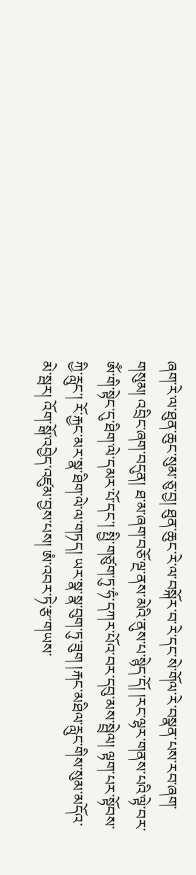ཞག་རེ་ལ་ཐུན་ཆུང་སུམ་ཅུ་བྱ། ཐུན་ཆུང་རེ་ལ་བསྐོར་བ་རེ་དང་སེ་གོལ་རེ་བསྣན་པས་རབ་ཞག་གསུམ། འབྲིང་ཞག་བདུན། ཐ་མ་ཞག་བཅོ་ལྔ་ནས་མེའི་ནུས་པ་སྙེད་དོ། །རང་ལྷར་གནས་པའི་ལྟེ་བར་ༀ་གི་སྟེང་དུ་ཐིག་ལེ་དམར་པོ་དང་། སྤྱི་གཙུག་ཏུ་ཧཾ་དཀར་པོའ་བར་དབུ་མས་སྦྲེལ། ལྟག་པར་སྟོབས་ཀྱི་རླུང་། རོ་རྐྱང་མར་སྣ་ཐིག་ལེ་ལ་གཏད། ཡར་སྣ་སྣ་བུག་ཏུ་ཟུག །རྐང་མཐིལ་རླུང་གིས་སུམ་མདོའ་མེ་སྦར། འོག་སྒོ་འབྱེད་འཛུམ་བྱས་པས། ཨཾ་འབར་ཏེ་རྩ་གཡས་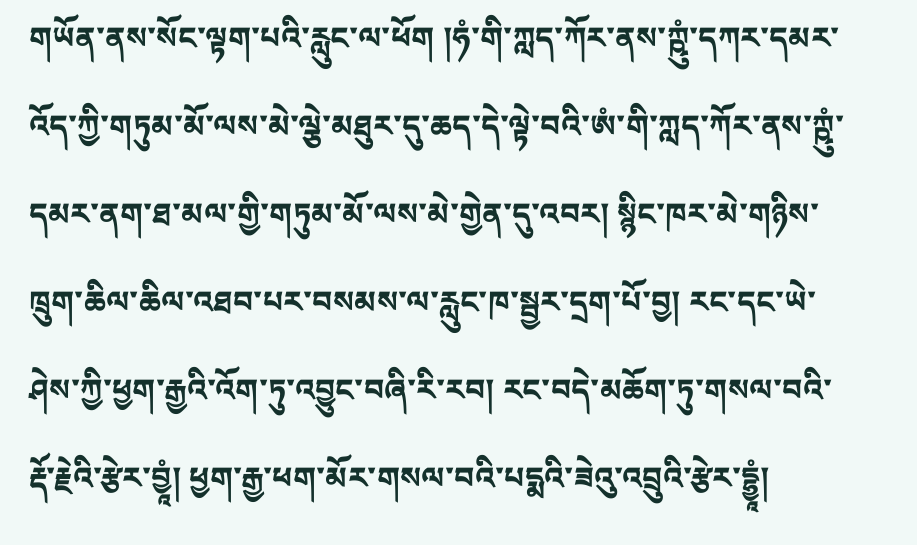གཡོན་ནས་སོང་ལྟག་པའི་རླུང་ལ་ཕོག །ཧཾ་གི་ཀླད་ཀོར་ནས་ཀྵུཾ་དཀར་དམར་འོད་ཀྱི་གཏུམ་མོ་ལས་མེ་ལྕེ་མཐུར་དུ་ཆད་དེ་ལྟེ་བའི་ཨཾ་གི་ཀླད་ཀོར་ནས་ཀྵུཾ་དམར་ནག་ཐ་མལ་གྱི་གཏུམ་མོ་ལས་མེ་གྱེན་དུ་འབར། སྙིང་ཁར་མེ་གཉིས་ཁྲུག་ཆིལ་ཆིལ་འཐབ་པར་བསམས་ལ་རླུང་ཁ་སྦྱར་དྲག་པོ་བྱ། རང་དང་ཡེ་ཤེས་ཀྱི་ཕྱག་རྒྱའི་འོག་ཏུ་འབྱུང་བཞི་རི་རབ། རང་བདེ་མཆོག་ཏུ་གསལ་བའི་རྡོ་རྗེའི་རྩེར་བྱཱཾ། ཕྱག་རྒྱ་ཕག་མོར་གསལ་བའི་པདྨའི་ཟེའུ་འབྲུའི་རྩེར་དྷྱཱཾ།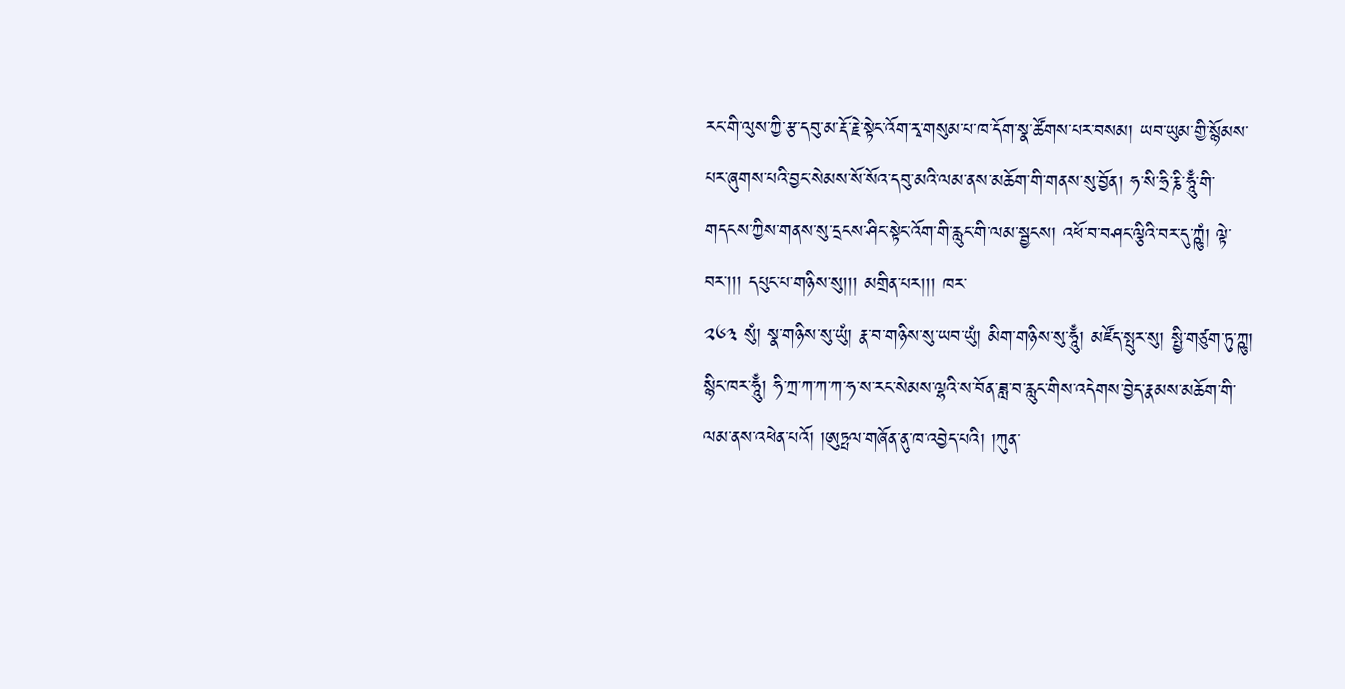རང་གི་ལུས་ཀྱི་རྩ་དབུ་མ་རྡོ་རྗེ་སྟེང་འོག་རྭ་གསུམ་པ་ཁ་དོག་སྣ་ཚོགས་པར་བསམ། ཡབ་ཡུམ་གྱི་སྙོམས་པར་ཞུགས་པའི་བྱང་སེམས་སོ་སོའ་དབུ་མའི་ལམ་ནས་མཆོག་གི་གནས་སུ་བྱོན། ཧ་སི་ཧྲི་རྞི་ཧཱུྃ་གི་གདངས་ཀྱིས་གནས་སུ་དྲངས་ཤིང་སྟེང་འོག་གི་རླུང་གི་ལམ་སྦྱངས། འཕོ་བ་བཤང་ལྕིའི་བར་དུ་ཀྵུཾ། ལྟེ་བར་།།། དཔུང་པ་གཉིས་སུ།།། མགྲིན་པར།།། ཁར་
༢༦༣ སུཾ། སྣ་གཉིས་སུ་ཡུཾ། རྣ་བ་གཉིས་སུ་ཡབ་ཡུཾ། མིག་གཉིས་སུ་ཧཱུྃ། མཛོད་སྤུར་སུ། སྤྱི་གཙུག་ཏུ་ཀྵུ། སྙིང་ཁར་ཧཱུྃ། ཧི་ཀྲ་ཀ་ཀ་ཀ་ཧ་ས་རང་སེམས་ལྷའི་ས་བོན་ཟླ་བ་རླུང་གིས་འདེགས་བྱེད་རྣམས་མཆོག་གི་ལམ་ནས་འཕེན་པའོ། །ཨུཏྤལ་གཞོན་ནུ་ཁ་འབྱེད་པའི། །ཀུན་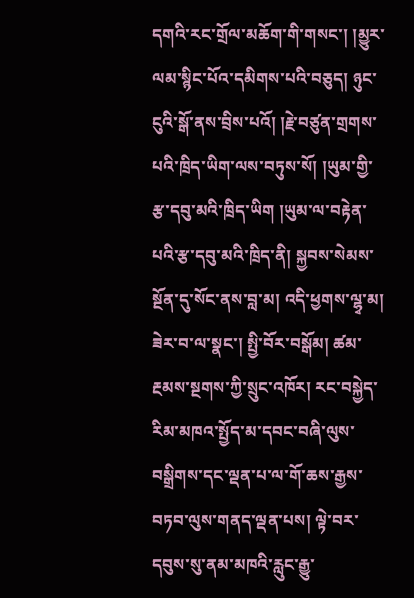དགའི་རང་གྲོལ་མཆོག་གི་གསང་། །མྱུར་ལམ་སྙིང་པོའ་དམིགས་པའི་བཅུད། ཉུང་ངུའི་སྒོ་ནས་བྲིས་པའོ། །རྗེ་བཙུན་གྲགས་པའི་ཁྲིད་ཡིག་ལས་བཏུས་སོ། །ཡུམ་གྱི་རྩ་དབུ་མའི་ཁྲིད་ཡིག །ཡུམ་ལ་བརྟེན་པའི་རྩ་དབུ་མའི་ཁྲིད་ནི། སྐྱབས་སེམས་སྔོན་དུ་སོང་ནས་བླ་མ། འདི་ཕྱགས་ལྷྭ་མ། ཟེར་བ་ལ་སྣང་། སྤྱི་བོར་བསྒོམ། ཚམ་རྔམས་སྔགས་ཀྱི་སྲུང་འཁོར། རང་བསྐྱེད་རིམ་མཁའ་སྤྱོད་མ་དབང་བཞི་ལུས་བསྒྲིགས་དང་ལྡན་པ་ལ་གོ་ཆས་རྒྱས་བཏབ་ལུས་གནད་ལྡན་པས། ལྟེ་བར་དབུས་སུ་ནམ་མཁའི་རླུང་རྒྱུ་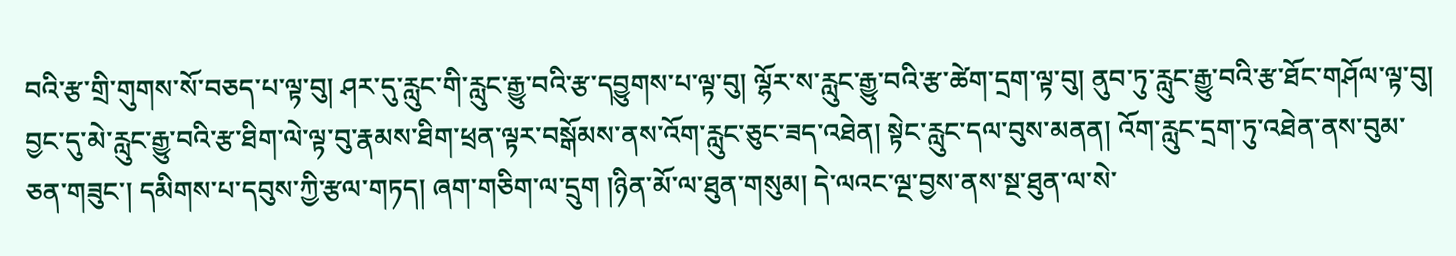བའི་རྩ་གྲི་གུགས་སོ་བཅད་པ་ལྟ་བུ། ཤར་དུ་རླུང་གི་རླུང་རྒྱུ་བའི་རྩ་དབྱུགས་པ་ལྟ་བུ། ལྷོར་ས་རླུང་རྒྱུ་བའི་རྩ་ཚེག་དྲག་ལྟ་བུ། ནུབ་ཏུ་རླུང་རྒྱུ་བའི་རྩ་ཐོང་གཤོལ་ལྟ་བུ། བྱང་དུ་མེ་རླུང་རྒྱུ་བའི་རྩ་ཐིག་ལེ་ལྟ་བུ་རྣམས་ཐིག་ཕྲན་ལྟར་བསྒོམས་ནས་འོག་རླུང་ཅུང་ཟད་འཐེན། སྟེང་རླུང་དལ་བུས་མནན། འོག་རླུང་དྲག་ཏུ་འཐེན་ནས་བུམ་ཅན་གཟུང་། དམིགས་པ་དབུས་ཀྱི་རྩལ་གཏད། ཞག་གཅིག་ལ་དྲུག །ཉིན་མོ་ལ་ཐུན་གསུམ། དེ་ལའང་ལྔ་བྱས་ནས་སྔ་ཐུན་ལ་སེ་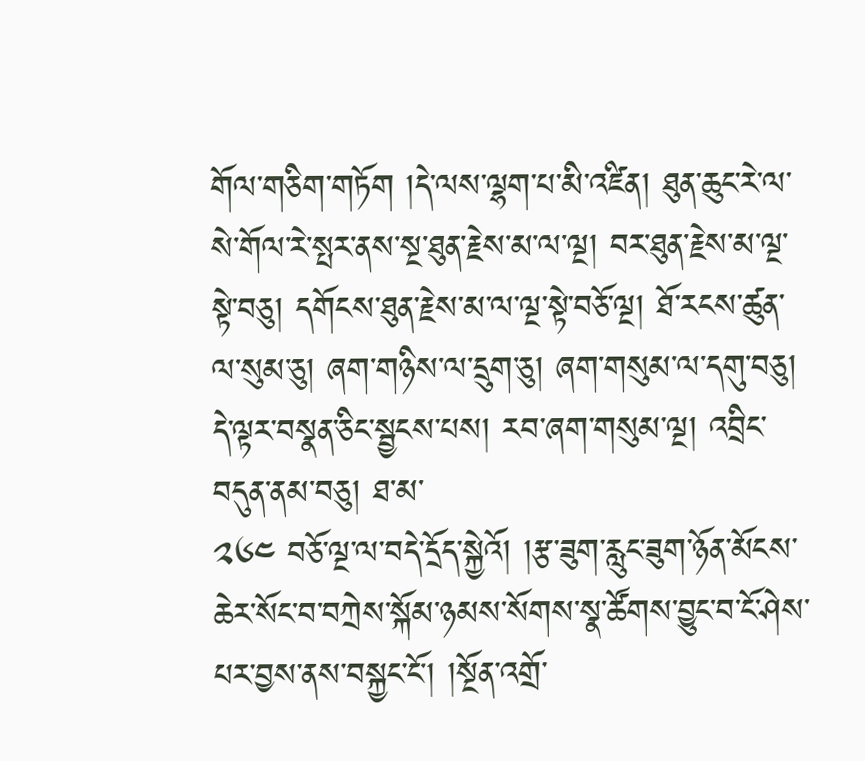གོལ་གཅིག་གཏོག །དེ་ལས་ལྷག་པ་མི་འཛིན། ཐུན་ཆུང་རེ་ལ་སེ་གོལ་རེ་སྤར་ནས་སྔ་ཐུན་རྗེས་མ་ལ་ལྔ། བར་ཐུན་རྗེས་མ་ལྔ་སྟེ་བཅུ། དགོངས་ཐུན་རྗེས་མ་ལ་ལྔ་སྟེ་བཅོ་ལྔ། ཐོ་རངས་ཚུན་ལ་སུམ་ཅུ། ཞག་གཉིས་ལ་དྲུག་ཅུ། ཞག་གསུམ་ལ་དགུ་བཅུ། དེ་ལྟར་བསྣན་ཅིང་སྦྱངས་པས། རབ་ཞག་གསུམ་ལྔ། འབྲིང་བདུན་ནམ་བཅུ། ཐ་མ་
༢༦༤ བཅོ་ལྔ་ལ་བདེ་དྲོད་སྐྱེའོ། །རྩ་ཟུག་རླུང་ཟུག་ཉོན་མོངས་ཆེར་སོང་བ་བཀྲེས་སྐོམ་ཉམས་སོགས་སྣ་ཚོགས་བྱུང་བ་ངོ་ཤེས་པར་བྱས་ནས་བསྐྱང་ངོ། །སྔོན་འགྲོ་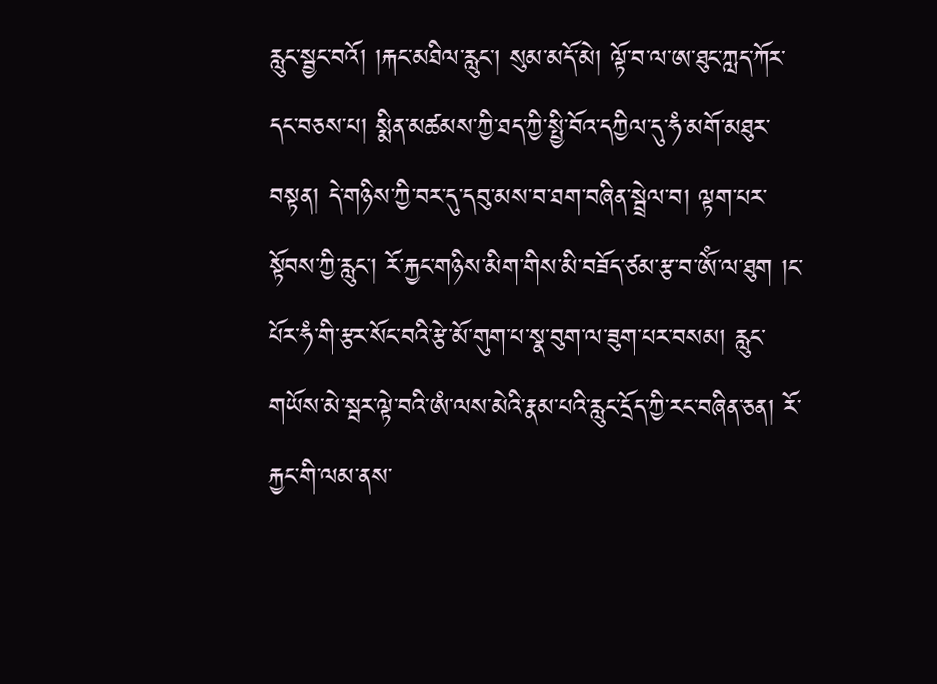རླུང་སྦྱང་བའོ། །རྐང་མཐིལ་རླུང་། སུམ་མདོ་མེ། ལྟོ་བ་ལ་ཨ་ཐུང་ཀླད་ཀོར་དང་བཅས་པ། སྨིན་མཚམས་ཀྱི་ཐད་ཀྱི་སྤྱི་བོའ་དཀྱིལ་དུ་ཧཾ་མགོ་མཐུར་བསྟན། དེ་གཉིས་ཀྱི་བར་དུ་དབུ་མས་བ་ཐག་བཞིན་སྦྲེལ་བ། ལྟག་པར་སྟོབས་ཀྱི་རླུང་། རོ་རྐྱང་གཉིས་མིག་གིས་མི་བཟོད་ཙམ་རྩ་བ་ༀ་ལ་ཐུག །ང་པོར་ཧཾ་གི་རྩར་སོང་བའི་རྩེ་མོ་གུག་པ་སྣ་བུག་ལ་ཟུག་པར་བསམ། རླུང་གཡོས་མེ་སྦར་ལྟེ་བའི་ཨཾ་ལས་མེའི་རྣམ་པའི་རླུང་དྲོད་ཀྱི་རང་བཞིན་ཅན། རོ་རྐྱང་གི་ལམ་ནས་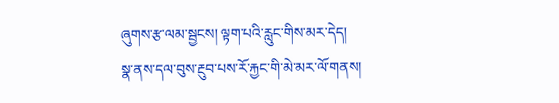ཞུགས་རྩ་ལམ་སྦྱངས། ལྟག་པའི་རླུང་གིས་མར་དེད། སྣ་ནས་དལ་བུས་རྔུབ་པས་རོ་རྐྱང་གི་མེ་མར་ལོ་གནས།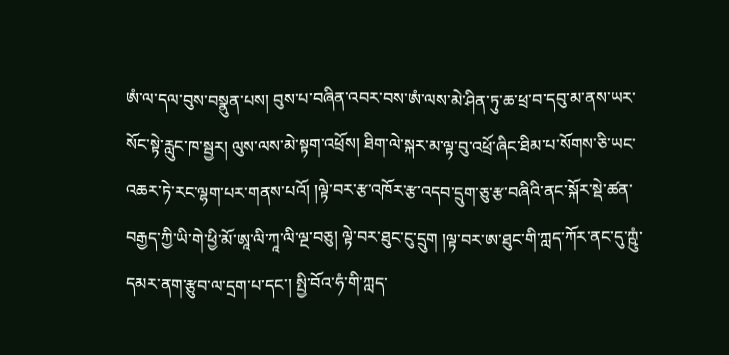ཨཾ་ལ་དལ་བུས་བསྣུན་པས། བུས་པ་བཞིན་འབར་བས་ཨཾ་ལས་མེ་ཤིན་ཏུ་ཆ་ཕྲ་བ་དབུ་མ་ནས་ཡར་སོང་སྟེ་རླུང་ཁ་སྦྱར། ལུས་ལས་མེ་སྟག་འཕྲོས། ཐིག་ལེ་སྐར་མ་ལྟ་བུ་འཕྲོ་ཞིང་ཐིམ་པ་སོགས་ཅི་ཡང་འཆར་ཏེ་རང་ལྷག་པར་གནས་པའོ། །ལྟེ་བར་རྩ་འཁོར་རྩ་འདབ་དྲུག་ཅུ་རྩ་བཞིའི་ནང་སྐོར་སྡེ་ཚན་བརྒྱད་ཀྱི་ཡི་གེ་ཕྱི་མོ་ཨཱ་ལི་ཀཱ་ལི་ལྔ་བཅུ། ལྟེ་བར་ཐུང་ངུ་དྲུག །ལྟ་བར་ཨ་ཐུང་གི་ཀླད་ཀོར་ནང་དུ་ཀྵུཾ་དམར་ནག་རྩུབ་ལ་དྲག་པ་དང་། སྤྱི་བོའ་ཧཾ་གི་ཀླད་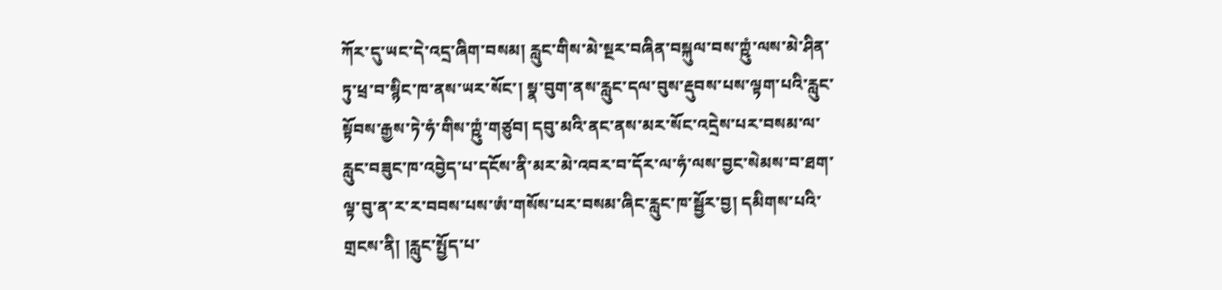ཀོར་དུ་ཡང་དེ་འདྲ་ཞིག་བསམ། རླུང་གིས་མེ་སྔར་བཞིན་བསྐུལ་བས་ཀྵུཾ་ལས་མེ་ཤིན་ཏུ་ཕྲ་བ་སྙིང་ཁ་ནས་ཡར་སོང་། སྣ་བུག་ནས་རླུང་དལ་བུས་རྡུབས་པས་ལྟག་པའི་རླུང་སྟོབས་རྒྱས་ཏེ་ཧཾ་གིས་ཀྵུཾ་གཙུབ། དབུ་མའི་ནང་ནས་མར་སོང་འདྲེས་པར་བསམ་ལ་རླུང་བཟུང་ཁ་འབྱེད་པ་དངོས་ནི་མར་མེ་འབར་བ་དོར་ལ་ཧཾ་ལས་བྱང་སེམས་བ་ཐག་ལྟ་བུ་ན་ར་ར་བབས་པས་ཨཾ་གསོས་པར་བསམ་ཞིང་རླུང་ཁ་སྦྱོར་བྱ། དམིགས་པའི་གྲངས་ནི། །རླུང་སྤྱོད་པ་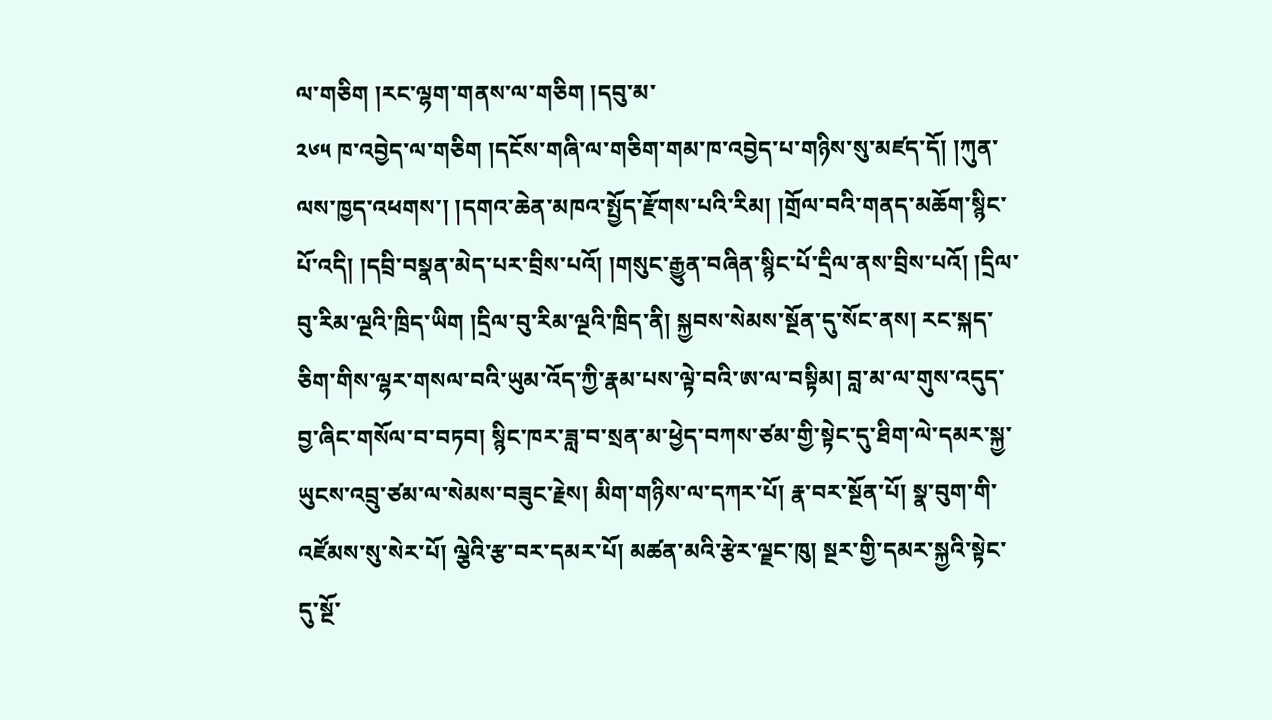ལ་གཅིག །རང་ལྷག་གནས་ལ་གཅིག །དབུ་མ་
༢༦༥ ཁ་འབྱེད་ལ་གཅིག །དངོས་གཞི་ལ་གཅིག་གམ་ཁ་འབྱེད་པ་གཉིས་སུ་མཛད་དོ། །ཀུན་ལས་ཁྱད་འཕགས་། །དགའ་ཆེན་མཁའ་སྤྱོད་རྫོགས་པའི་རིམ། །གྲོལ་བའི་གནད་མཆོག་སྙིང་པོ་འདི། །དབྲི་བསྣན་མེད་པར་བྲིས་པའོ། །གསུང་རྒྱུན་བཞིན་སྙིང་པོ་དྲིལ་ནས་བྲིས་པའོ། །དྲིལ་བུ་རིམ་ལྔའི་ཁྲིད་ཡིག །དྲིལ་བུ་རིམ་ལྔའི་ཁྲིད་ནི། སྐྱབས་སེམས་སྔོན་དུ་སོང་ནས། རང་སྐད་ཅིག་གིས་ལྷར་གསལ་བའི་ཡུམ་འོད་ཀྱི་རྣམ་པས་ལྟེ་བའི་ཨ་ལ་བསྟིམ། བླ་མ་ལ་གུས་འདུད་བྱ་ཞིང་གསོལ་བ་བཏབ། སྙིང་ཁར་ཟླ་བ་སྲན་མ་ཕྱེད་བཀས་ཙམ་གྱི་སྟེང་དུ་ཐིག་ལེ་དམར་སྐྱ་ཡུངས་འབྲུ་ཙམ་ལ་སེམས་བཟུང་རྗེས། མིག་གཉིས་ལ་དཀར་པོ། རྣ་བར་སྔོན་པོ། སྣ་བུག་གི་འཛོམས་སུ་སེར་པོ། ལྕེའི་རྩ་བར་དམར་པོ། མཚན་མའི་རྩེར་ལྗང་ཁུ། སྔར་གྱི་དམར་སྐྱའི་སྟེང་དུ་སྔོ་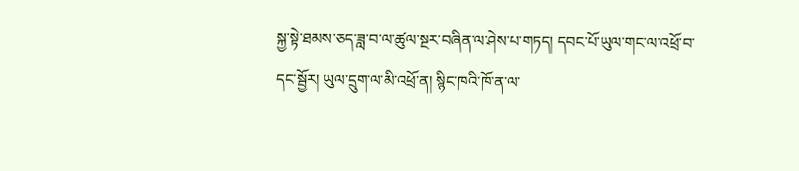སྐྱ་སྟེ་ཐམས་ཅད་ཟླ་བ་ལ་ཚུལ་སྔར་བཞིན་ལ་ཤེས་པ་གཏད། དབང་པོ་ཡུལ་གང་ལ་འཕྲོ་བ་དང་སྦྱོར། ཡུལ་དྲུག་ལ་མི་འཕྲོ་ན། སྙིང་ཁའི་ཁོ་ན་ལ་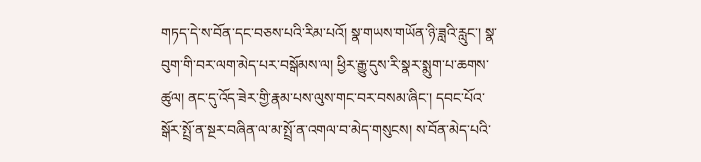གཏད་དེ་ས་བོན་དང་བཅས་པའི་རིམ་པའོ། སྣ་གཡས་གཡོན་ཉི་ཟླའི་རླུང་། སྣ་བུག་གི་བར་ལག་མེད་པར་བསྒོམས་ལ། ཕྱིར་རྒྱུ་དུས་རི་སྣར་སྨུག་པ་ཆགས་ཚུལ། ནང་དུ་འོད་ཟེར་གྱི་རྣམ་པས་ལུས་གང་བར་བསམ་ཞིང་། དབང་པོའ་སྒོར་སྤྲོ་ན་སྔར་བཞིན་ལ་མ་སྤྲོ་ན་འགལ་བ་མེད་གསུངས། ས་བོན་མེད་པའི་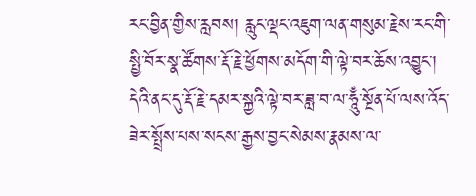རང་བྱིན་གྱིས་རླབས། རླུང་ལྡང་འཇུག་ལན་གསུམ་རྗེས་རང་གི་སྤྱི་བོར་སྣ་ཚོགས་རྡོ་རྗེ་ཕྱོགས་མདོག་གི་ལྟེ་བར་ཆོས་འབྱུང་། དེའི་ནང་དུ་རྡོ་རྗེ་དམར་སྐྱའི་ལྟེ་བར་ཟླ་བ་ལ་ཧཱུྃ་སྔོན་པོ་ལས་འོད་ཟེར་སྤྲོས་པས་སངས་རྒྱས་བྱང་སེམས་རྣམས་ལ་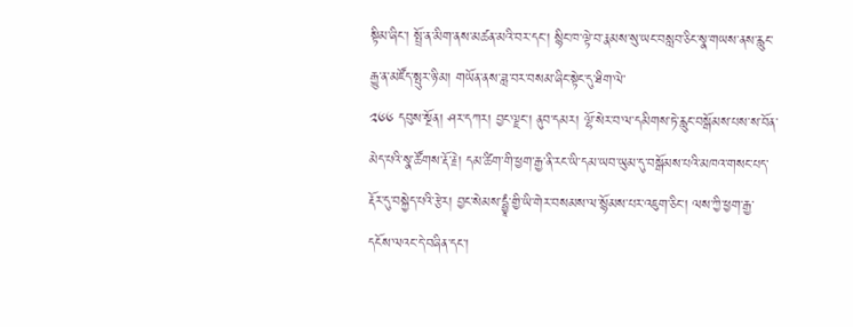སྟིམ་ཞིང་། སྤྲོ་ན་མིག་ནས་མཚན་མའི་བར་དང་། སྙིང་ཁ་ལྟེ་བ་རྣམས་སུ་ཡང་བསླབ་ཅིང་སྣ་གཡས་ནས་རླུང་རྒྱུ་ན་མཛོད་སྤུར་ཉི་མ། གཡོན་ནས་ཟླ་བར་བསམ་ཞིང་སྟེང་དུ་ཐིག་ལེ་
༢༦༦ དབུས་སྔོན། ཤར་དཀར། བྱང་ལྗང་། ནུབ་དམར། ལྷོ་སེར་བ་ལ་དམིགས་ཏེ་རླུང་བསྒོམས་པས་ས་བོན་མེད་པའི་སྣ་ཚོགས་རྡོ་རྗེ། དམ་ཚིག་གི་ཕྱག་རྒྱ་ནི་རང་ཡི་དམ་ཡབ་ཡུམ་དུ་བསྒོམས་པའི་མཁའ་གསང་པད་རྡོར་དུ་བསྐྱེད་པའི་རྩེར། བྱང་སེམས་དྷྱཱཾ་གྱི་ཡི་གེར་བསམས་ལ་སྙོམས་པར་འཇུག་ཅིང་། ལས་ཀྱི་ཕྱག་རྒྱ་དངོས་ལའང་དེ་བཞིན་དང་།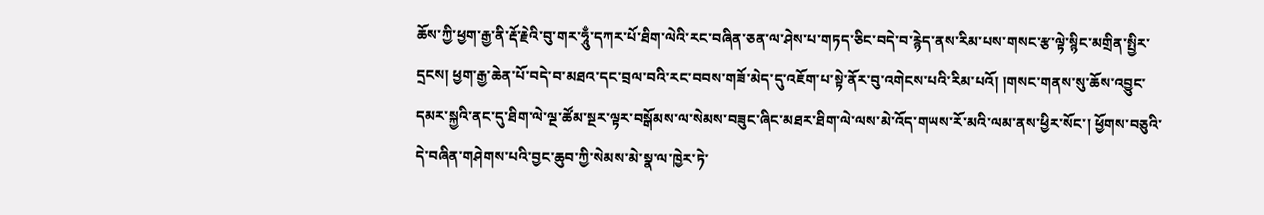ཆོས་ཀྱི་ཕྱག་རྒྱ་ནི་རྡོ་རྗེའི་བུ་གར་ཧཱུྃ་དཀར་པོ་ཐིག་ལེའི་རང་བཞིན་ཅན་ལ་ཤེས་པ་གཏད་ཅིང་བདེ་བ་རྙེད་ནས་རིམ་པས་གསང་རྩ་ལྟེ་སྙིང་མགྲིན་སྤྱིར་དྲངས། ཕྱག་རྒྱ་ཆེན་པོ་བདེ་བ་མཐའ་དང་བྲལ་བའི་རང་བབས་གཟོ་མེད་དུ་འཇོག་པ་སྟེ་ནོར་བུ་འགེངས་པའི་རིམ་པའོ། །གསང་གནས་སུ་ཆོས་འབྱུང་དམར་སྐྱའི་ནང་དུ་ཐིག་ལེ་ལྔ་ཚོམ་སྔར་ལྟར་བསྒོམས་ལ་སེམས་བཟུང་ཞིང་མཐར་ཐིག་ལེ་ལས་མེ་འོད་གཡས་རོ་མའི་ལམ་ནས་ཕྱིར་སོང་། ཕྱོགས་བཅུའི་དེ་བཞིན་གཤེགས་པའི་བྱང་ཆུབ་ཀྱི་སེམས་མེ་སྣ་ལ་ཁྱེར་ཏེ་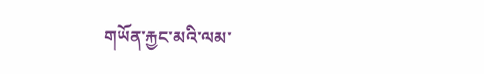གཡོན་རྐྱང་མའི་ལམ་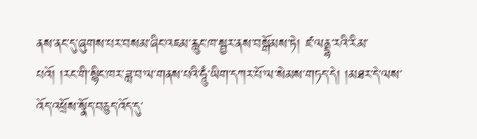ནས་ནང་དུ་ཞུགས་པར་བསམ་ཞིང་འཇམ་རླུང་ཁ་སྦྱར་ནས་བསྒོམས་ཏེ། ཛ་ལནྡྷ་རའི་རིམ་པའོ། །རང་གི་སྙིང་ཁར་ཟླ་བ་ལ་གནས་པའི་ཧཱུྃ་ཡིག་དཀར་པོ་ལ་སེམས་གཏད་དེ། །མཐར་དེ་ལས་འོད་འཕྲོས་སྣོད་བཅུད་འོད་དུ་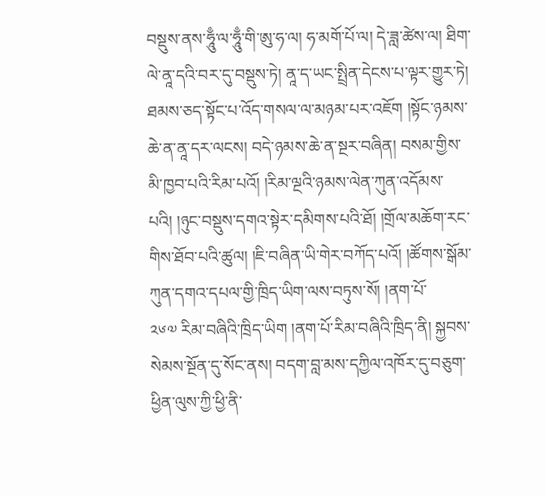བསྡུས་ནས་ཧཱུྃ་ལ་ཧཱུྃ་གི་ཨུ་ཧ་ལ། ཧ་མགོ་པོ་ལ། དེ་ཟླ་ཚེས་ལ། ཐིག་ལེ་ནཱ་དའི་བར་དུ་བསྡུས་ཏེ། ནཱ་ད་ཡང་སྤྲིན་དེངས་པ་ལྟར་གྱུར་ཏེ། ཐམས་ཅད་སྟོང་པ་འོད་གསལ་ལ་མཉམ་པར་འཇོག །སྟོང་ཉམས་ཆེ་ན་ནཱ་དར་ལངས། བདེ་ཉམས་ཆེ་ན་སྔར་བཞིན། བསམ་གྱིས་མི་ཁྱབ་པའི་རིམ་པའོ། །རིམ་ལྔའི་ཉམས་ལེན་ཀུན་འདོམས་པའི། །ཉུང་བསྡུས་དགའ་སྟེར་དམིགས་པའི་ཐོ། །གྲོལ་མཆོག་རང་གིས་ཐོབ་པའི་ཚུལ། །ཇི་བཞིན་ཡི་གེར་བཀོད་པའོ། །ཚོགས་སྒོམ་ཀུན་དགའ་དཔལ་གྱི་ཁྲིད་ཡིག་ལས་བཏུས་སོ། །ནག་པོ་
༢༦༧ རིམ་བཞིའི་ཁྲིད་ཡིག །ནག་པོ་རིམ་བཞིའི་ཁྲིད་ནི། སྐྱབས་སེམས་སྔོན་དུ་སོང་ནས། བདག་བླ་མས་དཀྱིལ་འཁོར་དུ་བཅུག་ཕྱིན་ལུས་ཀྱི་ཕྱི་ནི་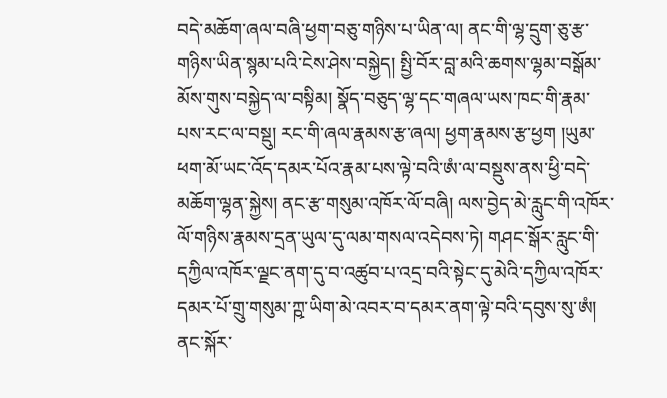བདེ་མཆོག་ཞལ་བཞི་ཕྱག་བཅུ་གཉིས་པ་ཡིན་ལ། ནང་གི་ལྷ་དྲུག་ཅུ་རྩ་གཉིས་ཡིན་སྙམ་པའི་ངེས་ཤེས་བསྐྱེད། སྤྱི་བོར་བླ་མའི་ཆགས་ལྷམ་བསྒོམ་མོས་གུས་བསྐྱེད་ལ་བསྟིམ། སྣོད་བཅུད་ལྷ་དང་གཞལ་ཡས་ཁང་གི་རྣམ་པས་རང་ལ་བསྡུ། རང་གི་ཞལ་རྣམས་རྩ་ཞལ། ཕྱག་རྣམས་རྩ་ཕྱག །ཡུམ་ཕག་མོ་ཡང་འོད་དམར་པོའ་རྣམ་པས་ལྟེ་བའི་ཨཾ་ལ་བསྡུས་ནས་ཕྱི་བདེ་མཆོག་ལྷན་སྐྱེས། ནང་རྩ་གསུམ་འཁོར་ལོ་བཞི། ལས་བྱེད་མེ་རླུང་གི་འཁོར་ལོ་གཉིས་རྣམས་དྲན་ཡུལ་དུ་ལམ་གསལ་འདེབས་ཏེ། གཤང་སྒོར་རླུང་གི་དཀྱིལ་འཁོར་ལྗང་ནག་དུ་བ་འཚུབ་པ་འདྲ་བའི་སྟེང་དུ་མེའི་དཀྱིལ་འཁོར་དམར་པོ་གྲུ་གསུམ་ཀྵ་ཡིག་མེ་འབར་བ་དམར་ནག་ལྟེ་བའི་དབུས་སུ་ཨཾ། ནང་སྐོར་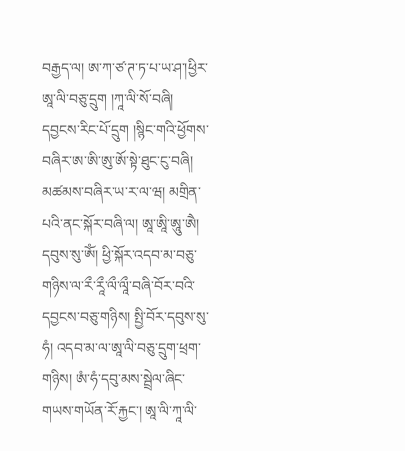བརྒྱད་ལ། ཨ་ཀ་ཙ་ཊ་ཏ་པ་ཡ་ཤ་།ཕྱིར་ཨཱ་ལི་བཅུ་དྲུག །ཀཱ་ལི་སོ་བཞི། དབྱངས་རིང་པོ་དྲུག །སྙིང་གའི་ཕྱོགས་བཞིར་ཨ་ཨི་ཨུ་ཨོ་སྟེ་ཐུང་ངུ་བཞི། མཚམས་བཞིར་ཡ་ར་ལ་ཝ། མགྲིན་པའི་ནང་སྐོར་བཞི་ལ། ཨཱ་ཨཱི་ཨཱུ་ཨཻ། དབུས་སུ་ༀ། ཕྱི་སྐོར་འདབ་མ་བཅུ་གཉིས་ལ་རྀ་རཱྀ་ལྀ་ལཱྀ་བཞི་བོར་བའི་དབྱངས་བཅུ་གཉིས། སྤྱི་བོར་དབུས་སུ་ཧཾ། འདབ་མ་ལ་ཨཱ་ལི་བཅུ་དྲུག་ཕྲག་གཉིས། ཨཾ་ཧཾ་དབུ་མས་སྦྲེལ་ཞིང་གཡས་གཡོན་རོ་རྐྱང་། ཨཱ་ལི་ཀཱ་ལི་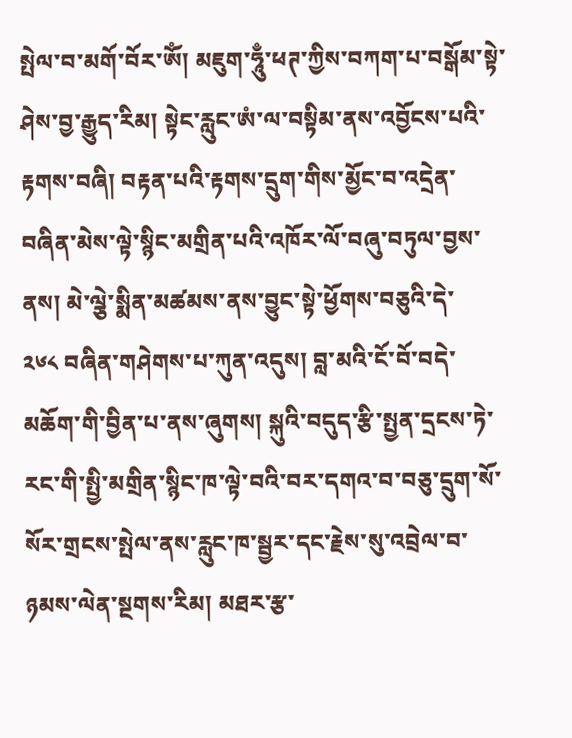སྤེལ་བ་མགོ་བོར་ༀ། མཇུག་ཧཱུྃ་ཕཊ་ཀྱིས་བཀག་པ་བསྒོམ་སྟེ་ཤེས་བྱ་རྒྱུད་རིམ། སྟེང་རླུང་ཨཾ་ལ་བསྟིམ་ནས་འབྱོངས་པའི་རྟགས་བཞི། བརྟན་པའི་རྟགས་དྲུག་གིས་མྱོང་བ་འདྲེན་བཞིན་མེས་ལྟེ་སྙིང་མགྲིན་པའི་འཁོར་ལོ་བཞུ་བཏུལ་བྱས་ནས། མེ་ལྕེ་སྨིན་མཚམས་ནས་བྱུང་སྟེ་ཕྱོགས་བཅུའི་དེ་
༢༦༨ བཞིན་གཤེགས་པ་ཀུན་འདུས། བླ་མའི་ངོ་བོ་བདེ་མཆོག་གི་བྱིན་པ་ནས་ཞུགས། སྐུའི་བདུད་རྩི་སྤྱན་དྲངས་ཏེ་རང་གི་སྤྱི་མགྲིན་སྙིང་ཁ་ལྟེ་བའི་བར་དགའ་བ་བཅུ་དྲུག་སོ་སོར་གྲངས་སྤེལ་ནས་རླུང་ཁ་སྦྱར་དང་རྗེས་སུ་འབྲེལ་བ་ཉམས་ལེན་སྔགས་རིམ། མཐར་རྩ་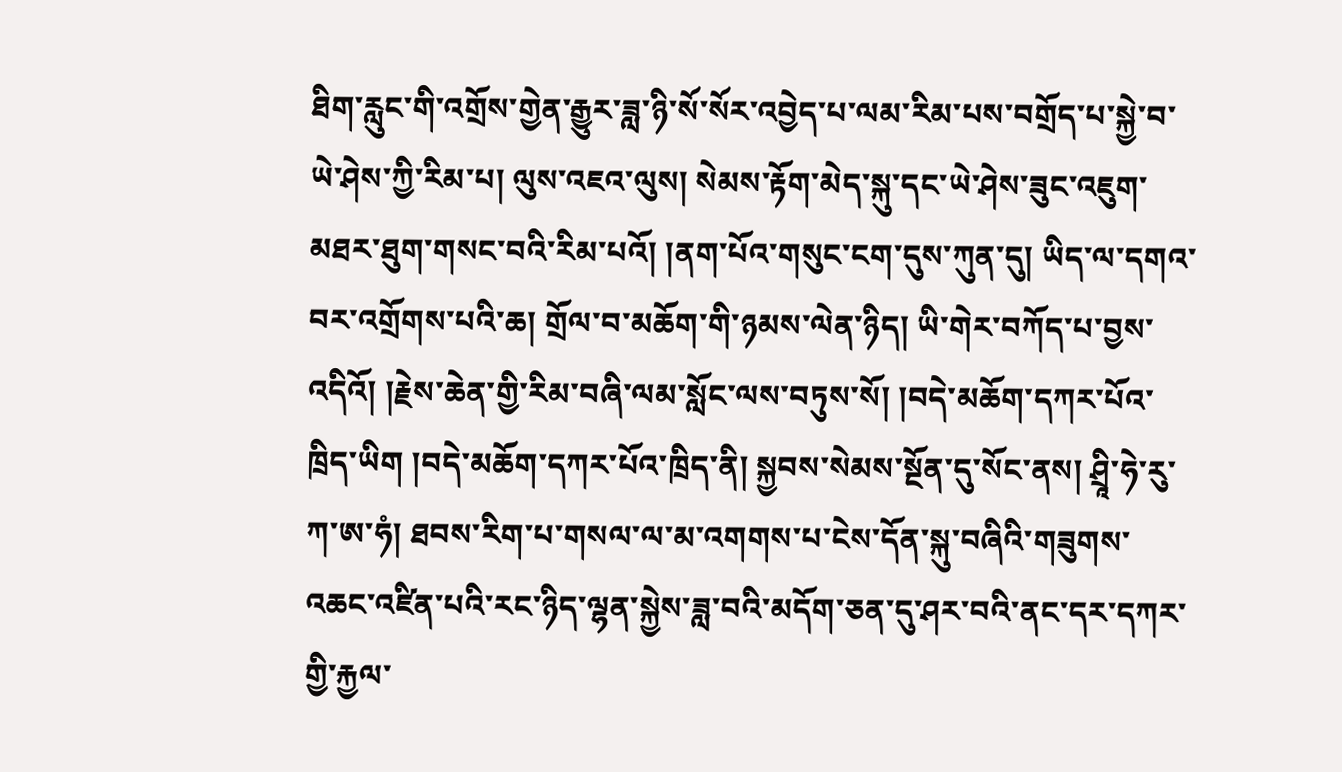ཐིག་རླུང་གི་འགྲོས་གྱེན་རྒྱུར་ཟླ་ཉི་སོ་སོར་འབྱེད་པ་ལམ་རིམ་པས་བགྲོད་པ་སྐྱེ་བ་ཡེ་ཤེས་ཀྱི་རིམ་པ། ལུས་འཇའ་ལུས། སེམས་རྟོག་མེད་སྐུ་དང་ཡེ་ཤེས་ཟུང་འཇུག་མཐར་ཐུག་གསང་བའི་རིམ་པའོ། །ནག་པོའ་གསུང་ངག་དུས་ཀུན་དུ། ཡིད་ལ་དགའ་བར་འགྲོགས་པའི་ཆ། གྲོལ་བ་མཆོག་གི་ཉམས་ལེན་ཉིད། ཡི་གེར་བཀོད་པ་བྱས་འདིའོ། །རྗེས་ཆེན་གྱི་རིམ་བཞི་ལམ་སློང་ལས་བཏུས་སོ། །བདེ་མཆོག་དཀར་པོའ་ཁྲིད་ཡིག །བདེ་མཆོག་དཀར་པོའ་ཁྲིད་ནི། སྐྱབས་སེམས་སྔོན་དུ་སོང་ནས། ཤྲཱི་ཧེ་རུ་ཀ་ཨ་ཧཾ། ཐབས་རིག་པ་གསལ་ལ་མ་འགགས་པ་ངེས་དོན་སྐུ་བཞིའི་གཟུགས་འཆང་འཛིན་པའི་རང་ཉིད་ལྷན་སྐྱེས་ཟླ་བའི་མདོག་ཅན་དུ་ཤར་བའི་ནང་དར་དཀར་གྱི་རྐྱལ་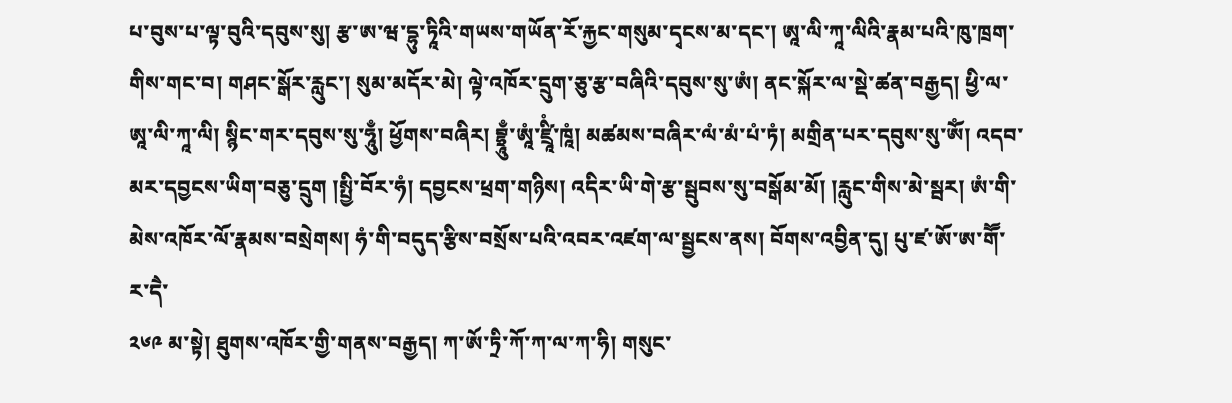པ་བུས་པ་ལྟ་བུའི་དབུས་སུ། རྩ་ཨ་ཝ་དྷུ་ཏཱིའི་གཡས་གཡོན་རོ་རྐྱང་གསུམ་དྭངས་མ་དང་། ཨཱ་ལི་ཀཱ་ལིའི་རྣམ་པའི་ཁུ་ཁྲག་གིས་གང་བ། གཤང་སྒོར་རླུང་། སུམ་མདོར་མེ། ལྟེ་འཁོར་དྲུག་ཅུ་རྩ་བཞིའི་དབུས་སུ་ཨཾ། ནང་སྐོར་ལ་སྡེ་ཚན་བརྒྱད། ཕྱི་ལ་ཨཱ་ལི་ཀཱ་ལི། སྙིང་གར་དབུས་སུ་ཧཱུྃ། ཕྱོགས་བཞིར། བྷྲཱུྃ་ཨཱཾ་ཛྲཱིཾ་ཁཱཾ། མཚམས་བཞིར་ལཾ་མཾ་པཾ་ཏཾ། མགྲིན་པར་དབུས་སུ་ༀ། འདབ་མར་དབྱངས་ཡིག་བཅུ་དྲུག །སྤྱི་བོར་ཧཾ། དབྱངས་ཕྲག་གཉིས། འདིར་ཡི་གེ་རྩ་སྦུབས་སུ་བསྒོམ་མོ། །རླུང་གིས་མེ་སྦར། ཨཾ་གི་མེས་འཁོར་ལོ་རྣམས་བསྲེགས། ཧཾ་གི་བདུད་རྩིས་བསྲོས་པའི་འབར་འཛག་ལ་སྦྱངས་ནས། བོགས་འབྱིན་དུ། པུ་ཛ་ཨོ་ཨ་གཽ་ར་དཻ་
༢༦༩ མ་སྟེ། ཐུགས་འཁོར་གྱི་གནས་བརྒྱད། ཀ་ཨོ་ཏྲི་ཀོ་ཀ་ལ་ཀ་ཧི། གསུང་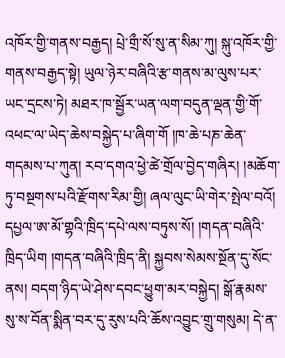འཁོར་གྱི་གནས་བརྒྱད། པྲེ་གྲྀ་སོ་སུ་ན་སིམ་ཀུ། སྐུ་འཁོར་གྱི་གནས་བརྒྱད་སྟེ། ཡུལ་ཉེར་བཞིའི་རྩ་གནས་མ་ལུས་པར་ཡང་དྲངས་ཏེ། མཐར་ཁ་སྦྱོར་ཡན་ལག་བདུན་ལྡན་གྱི་གོ་འཕང་ལ་ཡེད་ཆེས་བསྐྱེད་པ་ཞིག་གོ །ཁ་ཆེ་པཎ་ཆེན་གདམས་པ་ཀུན། རབ་དགའ་ཕྱེ་ཚེ་གྲོལ་བྱེད་གཞིར། །མཆོག་ཏུ་བསྔགས་པའི་རྫོགས་རིམ་གྱི། ཞལ་ལུང་ཡི་གེར་སྤེལ་བའོ། དཔྱལ་ཨ་མོ་གྷའི་ཁྲིད་དཔེ་ལས་བཏུས་སོ། །གདན་བཞིའི་ཁྲིད་ཡིག །གདན་བཞིའི་ཁྲིད་ནི། སྐྱབས་སེམས་སྔོན་དུ་སོང་ནས། བདག་ཉིད་ཡེ་ཤེས་དབང་ཕྱུག་མར་བསྐྱེད། སྒོ་རྣམས་སུ་ས་བོན་སྨིན་བར་དུ་རུས་པའི་ཆོས་འབྱུང་གྲུ་གསུམ། དེ་ན་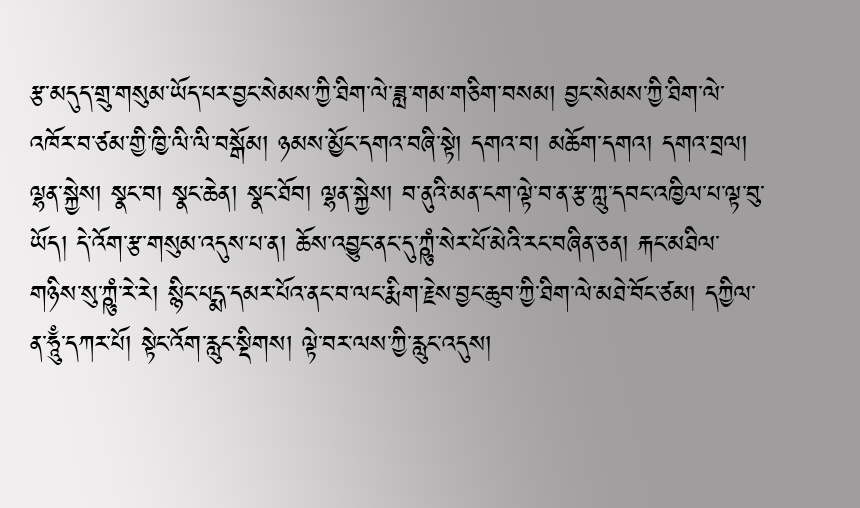རྩ་མདུད་གྲུ་གསུམ་ཡོད་པར་བྱང་སེམས་ཀྱི་ཐིག་ལེ་ཟླ་གམ་གཅིག་བསམ། བྱང་སེམས་ཀྱི་ཐིག་ལེ་འཁོར་བ་ཙམ་གྱི་ཁྱི་ལི་ལི་བསྒོམ། ཉམས་མྱོང་དགའ་བཞི་སྟེ། དགའ་བ། མཆོག་དགའ། དགའ་བྲལ། ལྷན་སྐྱེས། སྣང་བ། སྣང་ཆེན། སྣང་ཐོབ། ལྷན་སྐྱེས། བ་ནུའི་མན་ངག་ལྟེ་བ་ན་རྩ་ཀླུ་དབང་འཁྱིལ་པ་ལྟ་བུ་ཡོད། དེ་འོག་རྩ་གསུམ་འདུས་པ་ན། ཆོས་འབྱུང་ནང་དུ་ཀྵུཾ་སེར་པོ་མེའི་རང་བཞིན་ཅན། རྐང་མཐིལ་གཉིས་སུ་ཀྵུཾ་རེ་རེ། སྙིང་པདྨ་དམར་པོའ་ནང་བ་ལང་རྨིག་རྗེས་བྱང་ཆུབ་ཀྱི་ཐིག་ལེ་མཐེ་བོང་ཙམ། དཀྱིལ་ན་ཧཱུྃ་དཀར་པོ། སྟེང་འོག་རླུང་སྡིགས། ལྟེ་བར་ལས་ཀྱི་རླུང་འདུས།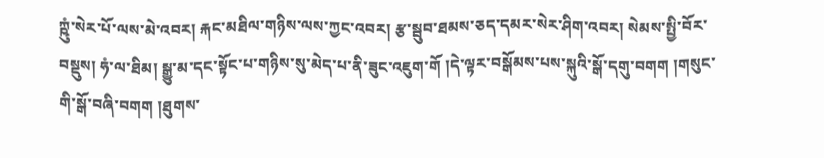ཀྵུཾ་སེར་པོ་ལས་མེ་འབར། རྐང་མཐིལ་གཉིས་ལས་ཀྱང་འབར། རྩ་སྦུབ་ཐམས་ཅད་དམར་སེར་ཤིག་འབར། སེམས་སྤྱི་བོར་བསྡུས། ཧཾ་ལ་ཐིམ། སྒྱུ་མ་དང་སྟོང་པ་གཉིས་སུ་མེད་པ་ནི་ཟུང་འཇུག་གོ །དེ་ལྟར་བསྒོམས་པས་སྐུའི་སྒོ་དགུ་བགག །གསུང་གི་སྒོ་བཞི་བགག །ཐུགས་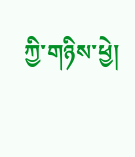ཀྱི་གཉིས་ཕྱེ།